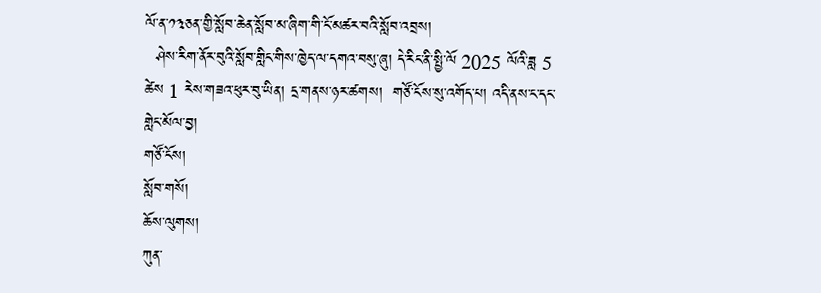ལོ་ན་༡༣ཅན་གྱི་སློབ་ཆེན་སློབ་མ་ཞིག་གི་ངོ་མཚར་བའི་སློབ་འབྲས།
  ཤེས་རིག་ནོར་བུའི་སློབ་གླིང་གིས་ཁྱེད་ལ་དགའ་བསུ་ཞུ། དེ་རིང་ནི་སྤྱི་ལོ 2025 ལོའི་ཟླ 5 ཚེས 1 རེས་གཟའ་ཕུར་བུ་ཡིན། དྲ་གནས་ཉར་ཚགས།  གཙོ་ངོས་སུ་འགོད་པ། འདི་ནས་ང་དང་གླེང་མོལ་བྱ།
གཙོ་ངོས།
སློབ་གསོ།
ཆོས་ལུགས།
ཀུན་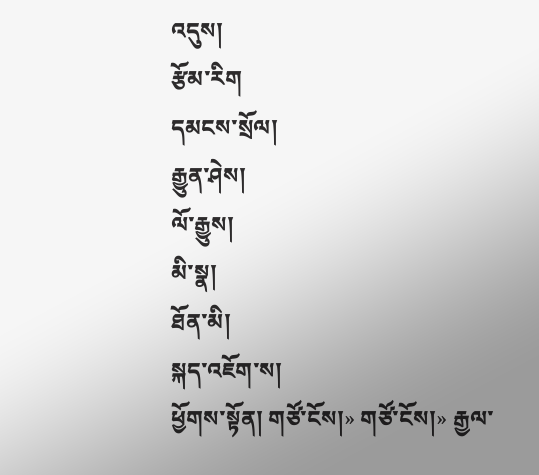འདུས།
རྩོམ་རིག
དམངས་སྲོལ།
རྒྱུན་ཤེས།
ལོ་རྒྱུས།
མི་སྣ།
ཐོན་མི།
སྐད་འཇོག་ས།
ཕྱོགས་སྟོན། གཙོ་ངོས།» གཙོ་ངོས།» རྒྱལ་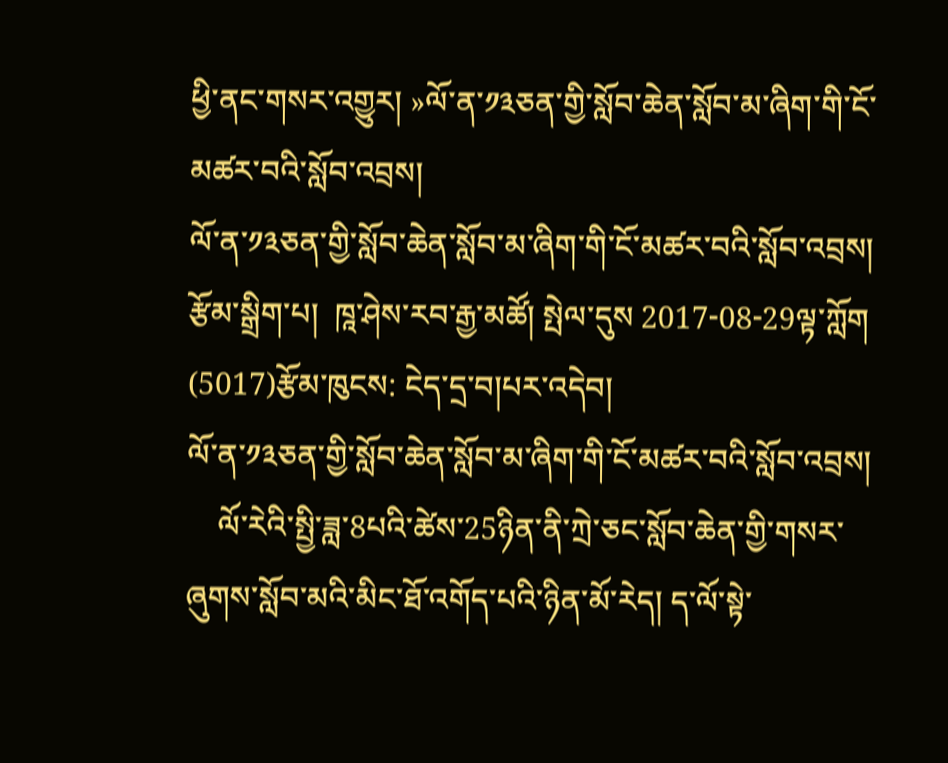ཕྱི་ནང་གསར་འགྱུར། »ལོ་ན་༡༣ཅན་གྱི་སློབ་ཆེན་སློབ་མ་ཞིག་གི་ངོ་མཚར་བའི་སློབ་འབྲས།
ལོ་ན་༡༣ཅན་གྱི་སློབ་ཆེན་སློབ་མ་ཞིག་གི་ངོ་མཚར་བའི་སློབ་འབྲས།
རྩོམ་སྒྲིག་པ།  ཁཱ་ཤེས་རབ་རྒྱ་མཚོ། སྤེལ་དུས 2017-08-29ལྟ་ཀློག (5017)རྩོམ་ཁུངས: ངེད་དྲ་བ།པར་འདེབ།
ལོ་ན་༡༣ཅན་གྱི་སློབ་ཆེན་སློབ་མ་ཞིག་གི་ངོ་མཚར་བའི་སློབ་འབྲས།
    ལོ་རེའི་སྤྱི་ཟླ་8པའི་ཚེས་25ཉིན་ནི་ཀྲེ་ཅང་སློབ་ཆེན་གྱི་གསར་ཞུགས་སློབ་མའི་མིང་ཐོ་འགོད་པའི་ཉིན་མོ་རེད། ད་ལོ་སྟེ་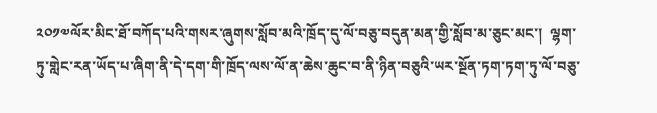༢༠༡༧ལོར་མིང་ཐོ་བཀོད་པའི་གསར་ཞུགས་སློབ་མའི་ཁྲོད་དུ་ལོ་བཅུ་བདུན་མན་གྱི་སློབ་མ་ཅུང་མང་།  ལྷག་ཏུ་གླེང་རན་ཡོད་པ་ཞིག་ནི་དེ་དག་གི་ཁྲོད་ལས་ལོ་ན་ཆེས་ཆུང་བ་ནི་ཉིན་བཅུའི་ཡར་སྔོན་ཏག་ཏག་ཏུ་ལོ་བཅུ་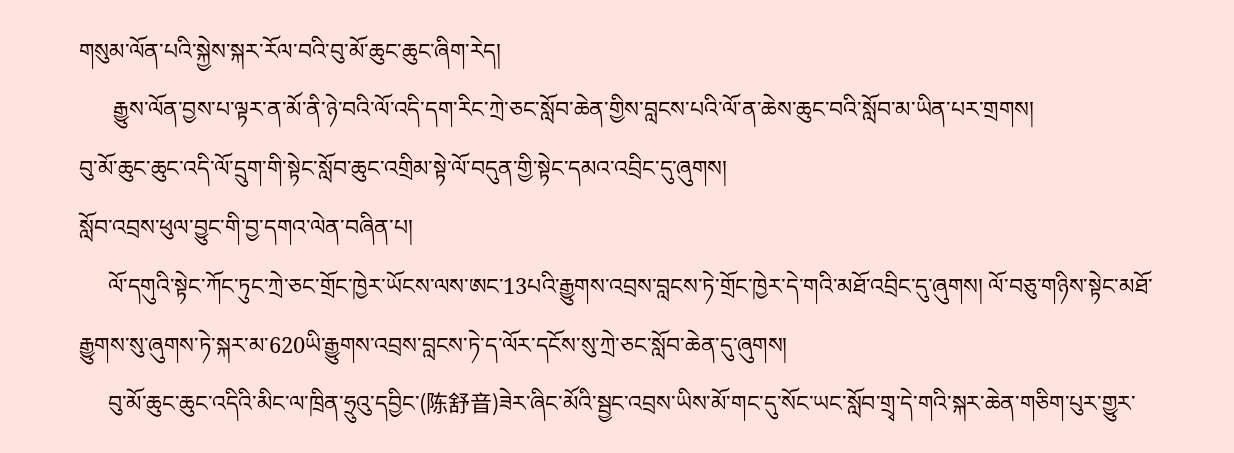གསུམ་ལོན་པའི་སྐྱེས་སྐར་རོལ་བའི་བུ་མོ་ཆུང་ཆུང་ཞིག་རེད།
      རྒྱུས་ལོན་བྱས་པ་ལྟར་ན་མོ་ནི་ཉེ་བའི་ལོ་འདི་དག་རིང་ཀྲེ་ཅང་སློབ་ཆེན་གྱིས་བླངས་པའི་ལོ་ན་ཆེས་ཆུང་བའི་སློབ་མ་ཡིན་པར་གྲགས།
བུ་མོ་ཆུང་ཆུང་འདི་ལོ་དྲུག་གི་སྟེང་སློབ་ཆུང་འགྲིམ་སྟེ་ལོ་བདུན་གྱི་སྟེང་དམའ་འབྲིང་དུ་ཞུགས།
སློབ་འབྲས་ཕུལ་བྱུང་གི་བྱ་དགའ་ལེན་བཞིན་པ།
     ལོ་དགུའི་སྟེང་ཀོང་ཏུང་ཀྲེ་ཅང་གྲོང་ཁྱེར་ཡོངས་ལས་ཨང་13པའི་རྒྱུགས་འབྲས་བླངས་ཏེ་གྲོང་ཁྱེར་དེ་གའི་མཐོ་འབྲིང་དུ་ཞུགས། ལོ་བཅུ་གཉིས་སྟེང་མཐོ་རྒྱུགས་སུ་ཞུགས་ཏེ་སྐར་མ་620ཡི་རྒྱུགས་འབྲས་བླངས་ཏེ་ད་ལོར་དངོས་སུ་ཀྲེ་ཅང་སློབ་ཆེན་དུ་ཞུགས།
     བུ་མོ་ཆུང་ཆུང་འདིའི་མིང་ལ་ཁྲིན་ཧྲུའུ་དབྱིང་(陈舒音)ཟེར་ཞིང་མོའི་སྦྱང་འབྲས་ཡིས་མོ་གང་དུ་སོང་ཡང་སློབ་གྲྭ་དེ་གའི་སྐར་ཆེན་གཅིག་པུར་གྱུར་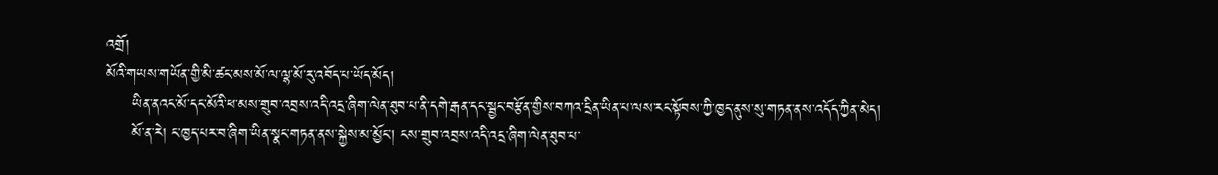འགྲོ།
མོའི་གཡས་གཡོན་གྱི་མི་ཚང་མས་མོ་ལ་ལྷ་མོ་རུ་འབོད་པ་ཡོད་མོད།
     ཡིན་ནའང་མོ་དང་མོའི་ཕ་མས་གྲུབ་འབྲས་འདི་འདྲ་ཞིག་ལེན་ཐུབ་པ་ནི་དགེ་རྒན་དང་སྦྱང་བརྩོན་གྱིས་བཀའ་དྲིན་ཡིན་པ་ལས་རང་སྟོབས་ཀྱི་ཁྱད་ནུས་སུ་གཏན་ནས་འདོད་ཀྱིན་མེད།
     མོ་ན་རེ། ང་ཁྱད་པར་བ་ཞིག་ཡིན་སྣང་གཏན་ནས་སྐྱེས་མ་མྱོང། ངས་གྲུབ་འབྲས་འདི་འདྲ་ཞིག་ལེན་ཐུབ་པ་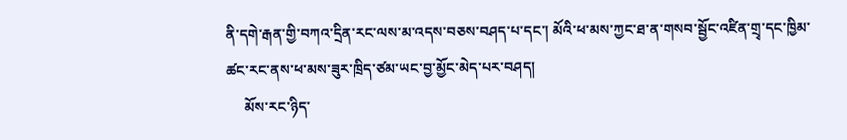ནི་དགེ་རྒན་གྱི་བཀའ་དྲིན་རང་ལས་མ་འདས་བཅས་བཤད་པ་དང་། མོའི་ཕ་མས་ཀྱང་ཐ་ན་གསབ་སྦྱོང་འཛིན་གྲྭ་དང་ཁྱིམ་ཚང་རང་ནས་ཕ་མས་ཟུར་ཁྲིད་ཙམ་ཡང་བྱ་མྱོང་མེད་པར་བཤད།
     མོས་རང་ཉིད་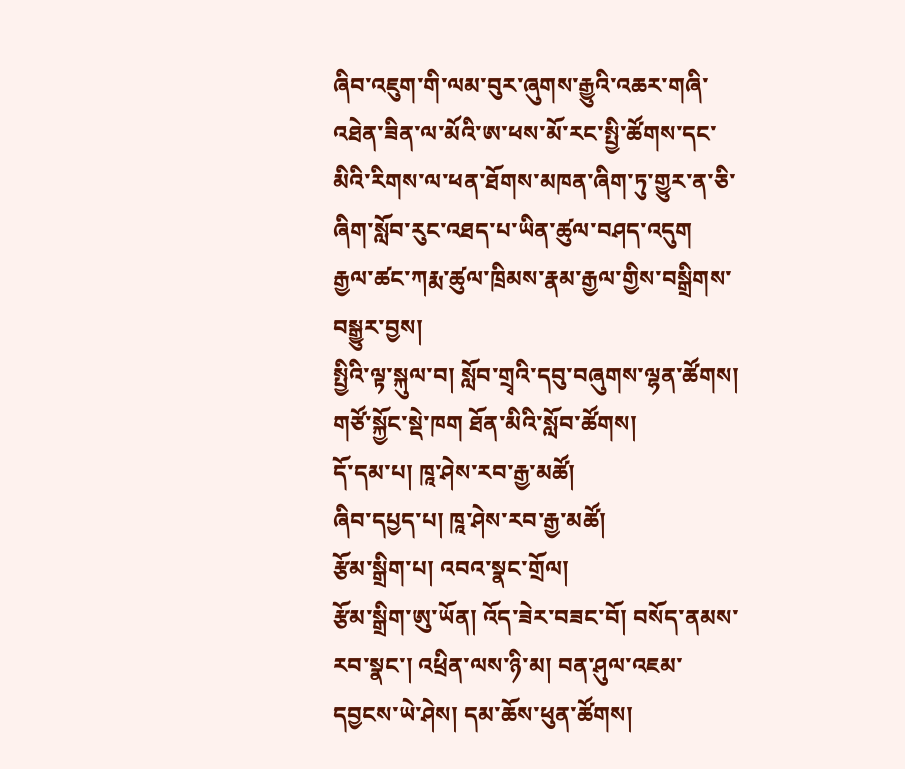ཞིབ་འཇུག་གི་ལམ་བུར་ཞུགས་རྒྱུའི་འཆར་གཞི་འཐེན་ཟིན་ལ་མོའི་ཨ་ཕས་མོ་རང་སྤྱི་ཚོགས་དང་མིའི་རིགས་ལ་ཕན་ཐོགས་མཁན་ཞིག་ཏུ་གྱུར་ན་ཅི་ཞིག་སློབ་རུང་འཐད་པ་ཡིན་ཚུལ་བཤད་འདུག
རྒྱལ་ཚང་ཀརྨ་ཚུལ་ཁྲིམས་རྣམ་རྒྱལ་གྱིས་བསྒྲིགས་བསྒྱུར་བྱས།
སྤྱིའི་ལྟ་སྐུལ་བ། སློབ་གྲྭའི་དབུ་བཞུགས་ལྷན་ཚོགས།
གཙོ་སྐྱོང་སྡེ་ཁག ཐོན་མིའི་སློབ་ཚོགས།
དོ་དམ་པ། ཁཱ་ཤེས་རབ་རྒྱ་མཚོ།
ཞིབ་དཔྱད་པ། ཁཱ་ཤེས་རབ་རྒྱ་མཚོ།
རྩོམ་སྒྲིག་པ། འབའ་སྣང་གྲོལ།
རྩོམ་སྒྲིག་ཨུ་ཡོན། འོད་ཟེར་བཟང་བོ། བསོད་ནམས་རབ་སྣང་། འཕྲིན་ལས་ཉི་མ། བན་ཤུལ་འཇམ་དབྱངས་ཡེ་ཤེས། དམ་ཆོས་ཕུན་ཚོགས།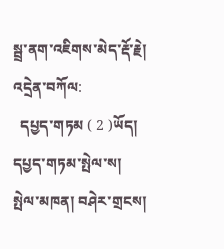སྦྲ་ནག་འཇིགས་མེད་རྡོ་རྗེ།
འདྲེན་བཀོལ:
  དཔྱད་གཏམ ( 2 )ཡོད།
དཔྱད་གཏམ་སྤེལ་ས།
སྤེལ་མཁན། བཤེར་གྲངས།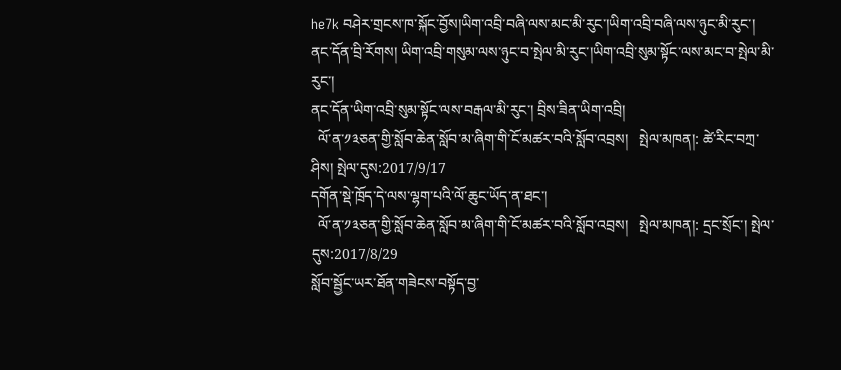he7k བཤེར་གྲངས་ཁ་སྐོང་བྱོས།ཡིག་འབྲི་བཞི་ལས་མང་མི་རུང་།ཡིག་འབྲི་བཞི་ལས་ཉུང་མི་རུང་།
ནང་དོན་བྲི་རོགས། ཡིག་འབྲི་གསུམ་ལས་ཉུང་བ་སྤེལ་མི་རུང་།ཡིག་འབྲི་སུམ་སྟོང་ལས་མང་བ་སྤེལ་མི་རུང་།
ནང་དོན་ཡིག་འབྲི་སུམ་སྟོང་ལས་བརྒལ་མི་རུང་། བྲིས་ཟིན་ཡིག་འབྲི།
  ལོ་ན་༡༣ཅན་གྱི་སློབ་ཆེན་སློབ་མ་ཞིག་གི་ངོ་མཚར་བའི་སློབ་འབྲས།   སྤེལ་མཁན།: ཚེ་རིང་བཀྲ་ཤིས། སྤེལ་དུས:2017/9/17
དགོན་སྡེ་ཁྲོད་དེ་ལས་ལྷག་པའི་ལོ་ཆུང་ཡོད་ན་ཐང་།
  ལོ་ན་༡༣ཅན་གྱི་སློབ་ཆེན་སློབ་མ་ཞིག་གི་ངོ་མཚར་བའི་སློབ་འབྲས།   སྤེལ་མཁན།: དྲང་སྲོང་། སྤེལ་དུས:2017/8/29
སློབ་སྦྱོང་ཡར་ཐོན་གཟེངས་བསྟོད་བྱ་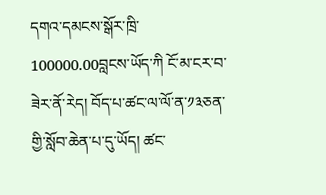དགའ་དམངས་སྒོར་ཁྲི་100000.00བླངས་ཡོད་ཀི ངོ་མ་ངར་བ་ཟེར་ནོ་རེད། བོད་པ་ཚང་ལ་ལོ་ན་༡༣ཅན་གྱི་སློབ་ཆེན་པ་དུ་ཡོད། ཚང་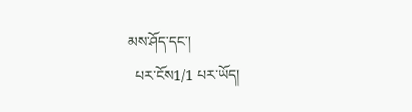མས་ཤོད་དང་།
  པར་ངོས1/1 པར་ཡོད།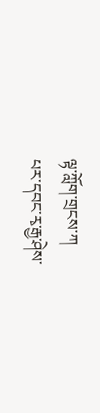ལྟ་ཀློག་གྲངས་ཀ
པར་དབང་རྭ་རྒྱ་ཤེས་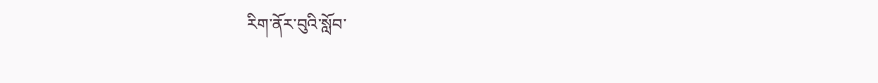རིག་ནོར་བུའི་སློབ་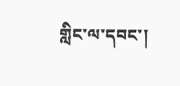གླིང་ལ་དབང་།